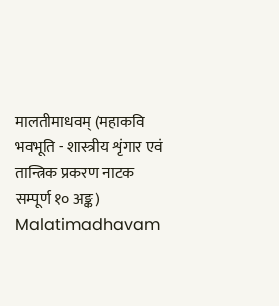मालतीमाधवम् (महाकवि भवभूति - शास्त्रीय शृंगार एवं तान्त्रिक प्रकरण नाटक सम्पूर्ण १० अङ्क)
Malatimadhavam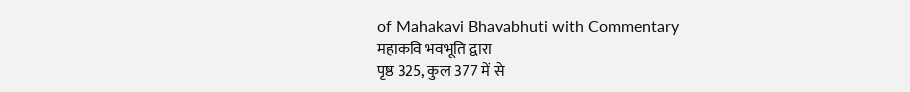of Mahakavi Bhavabhuti with Commentary
महाकवि भवभूति द्वारा
पृष्ठ 325, कुल 377 में से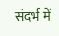संदर्भ में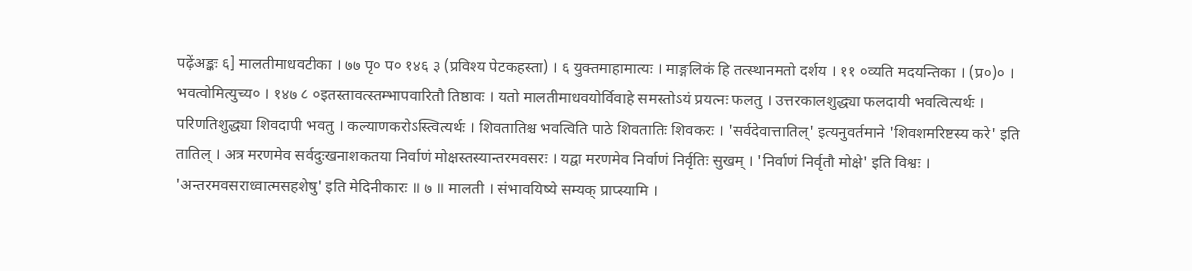पढ़ेंअङ्कः ६] मालतीमाधवटीका । ७७ पृ० प० १४६ ३ (प्रविश्य पेटकहस्ता) । ६ युक्तमाहामात्यः । माङ्गलिकं हि तत्स्थानमतो दर्शय । ११ ०व्यति मदयन्तिका । (प्र०)० । भवत्वोमित्युच्य० । १४७ ८ ०इतस्तावत्स्तम्भापवारितौ तिष्ठावः । यतो मालतीमाधवयोर्विवाहे समस्तोऽयं प्रयत्नः फलतु । उत्तरकालशुद्ध्या फलदायी भवत्वित्यर्थः । परिणतिशुद्ध्या शिवदापी भवतु । कल्याणकरोऽस्त्वित्यर्थः । शिवतातिश्च भवत्विति पाठे शिवतातिः शिवकरः । 'सर्वदेवात्तातिल्' इत्यनुवर्तमाने 'शिवशमरिष्टस्य करे' इति तातिल् । अत्र मरणमेव सर्वदुःखनाशकतया निर्वाणं मोक्षस्तस्यान्तरमवसरः । यद्वा मरणमेव निर्वाणं निर्वृतिः सुखम् । 'निर्वाणं निर्वृतौ मोक्षे' इति विश्वः । 'अन्तरमवसराध्वात्मसहशेषु' इति मेदिनीकारः ॥ ७ ॥ मालती । संभावयिष्ये सम्यक् प्राप्स्यामि ।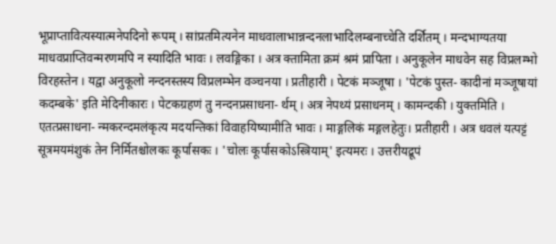भूप्राप्तावित्यस्यात्मनेपदिनो रूपम् । सांप्रतमित्यनेन माधवालाभान्नन्दनलाभादिलम्बनाच्चेति दर्शितम् । मन्दभाग्यतया माधवप्राप्तिवन्मरणमपि न स्यादिति भावः । लवङ्गिका । अत्र क्तामिता क्रमं श्रमं प्रापिता । अनुकूलेन माधवेन सह विप्रलम्भो विरहस्तेन । यद्वा अनुकूलो नन्दनस्तस्य विप्रलम्भेन वञ्चनया । प्रतीहारी । पेटकं मञ्जूषा । 'पेटकं पुस्त- कादीनां मञ्जूषायां कदम्बके' इति मेदिनीकारः । पेटकग्रहणं तु नन्दनप्रसाधना- र्थम् । अत्र नेपथ्यं प्रसाधनम् । कामन्दकी । युक्तमिति । एतत्प्रसाधना- न्मकरन्दमलंकृत्य मदयन्तिकां विवाहयिष्यामीति भावः । माङ्गलिकं मङ्गलहेतुः। प्रतीहारी । अत्र धवलं यत्पट्टं सूत्रमयमंशुकं तेन निर्मितश्चोलकः कूर्पासकः । 'चोलः कूर्पासकोऽस्त्रियाम्' इत्यमरः । उत्तरीयद्रूपं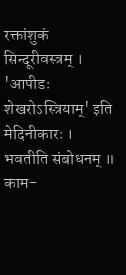रक्तांशुकं सिन्दूरीवस्त्रम् । 'आपीडः शेखरोऽस्त्रियाम्' इति मेदिनीकारः । भवतीति संबोधनम् ॥ काम-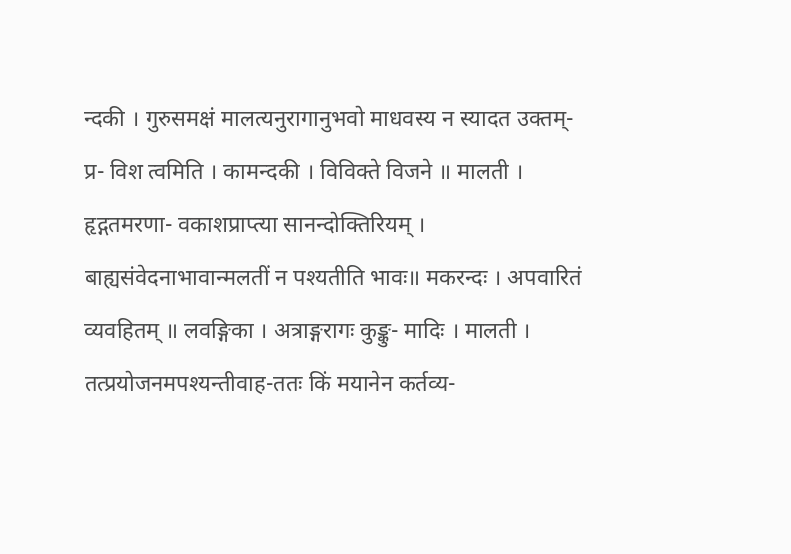न्दकी । गुरुसमक्षं मालत्यनुरागानुभवो माधवस्य न स्यादत उक्तम्-प्र- विश त्वमिति । कामन्दकी । विविक्ते विजने ॥ मालती । हृद्गतमरणा- वकाशप्राप्त्या सानन्दोक्तिरियम् । बाह्यसंवेदनाभावान्मलतीं न पश्यतीति भावः॥ मकरन्दः । अपवारितं व्यवहितम् ॥ लवङ्गिका । अत्राङ्गरागः कुङ्कु- मादिः । मालती । तत्प्रयोजनमपश्यन्तीवाह-ततः किं मयानेन कर्तव्य-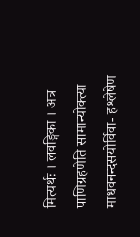मित्यर्थः । लवङ्गिका । अत्र पाणिग्रहणेति सामान्योक्त्या माधवनन्दसयोर्विवा- हश्लेषेण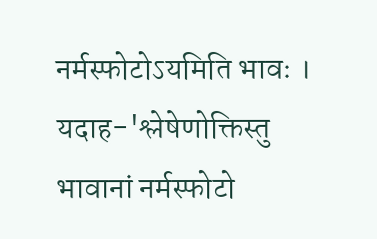नर्मस्फोटोऽयमिति भावः । यदाह-'श्लेषेणोक्तिस्तु भावानां नर्मस्फोटो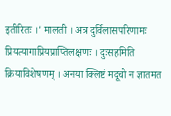इतीरितः ।' मालती । अत्र दुर्विलासपरिणामः प्रियत्यागाप्रियप्राप्तिलक्षणः । दुःसहमिति क्रियाविशेषणम् । अनया क्लिष्टं मदूचो न ज्ञातमत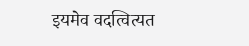इयमेव वदत्वित्यत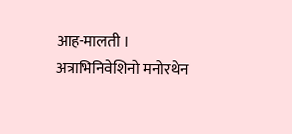आह-मालती । अत्राभिनिवेशिनो मनोरथेन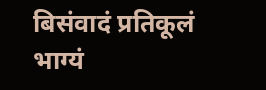बिसंवादं प्रतिकूलं भाग्यं